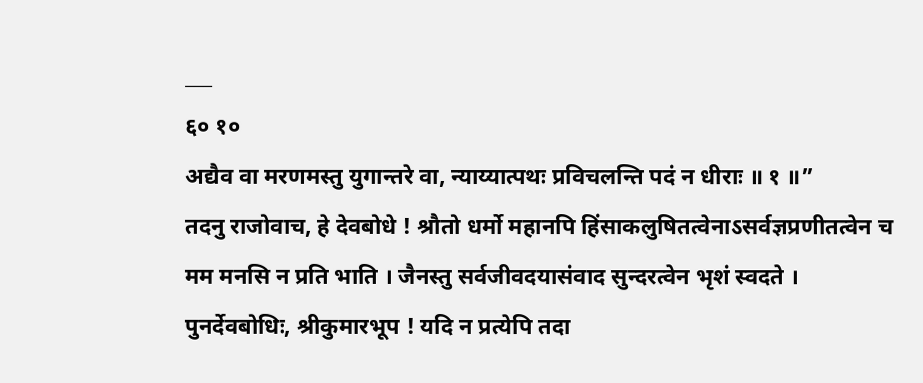___
६० १०
अद्यैव वा मरणमस्तु युगान्तरे वा, न्याय्यात्पथः प्रविचलन्ति पदं न धीराः ॥ १ ॥”
तदनु राजोवाच, हे देवबोधे ! श्रौतो धर्मो महानपि हिंसाकलुषितत्वेनाऽसर्वज्ञप्रणीतत्वेन च मम मनसि न प्रति भाति । जैनस्तु सर्वजीवदयासंवाद सुन्दरत्वेन भृशं स्वदते । पुनर्देवबोधिः, श्रीकुमारभूप ! यदि न प्रत्येपि तदा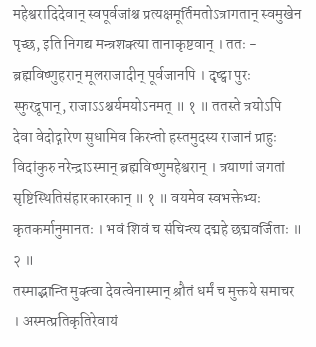महेश्वरादिदेवान् स्वपूर्वजांश्च प्रत्यक्षमूर्तिमतोऽत्रागतान् स्वमुखेन पृच्छ, इति निगद्य मन्त्रशक्त्या तानाकृष्टवान् । ततः - ब्रह्मविष्णुहरान् मूलराजादीन् पूर्वजानपि । दृष्ट्वा पुरः स्फुरद्रूपान्, राजाऽऽश्चर्यमयोऽनमत् ॥ १ ॥ ततस्ते त्रयोऽपि देवा वेदोद्गारेण सुधामिव किरन्तो हस्तमुदस्य राजानं प्राहुः
विदांकुरु नरेन्द्राऽस्मान् ब्रह्मविष्णुमहेश्वरान् । त्रयाणां जगतां सृष्टिस्थितिसंहारकारकान् ॥ १ ॥ वयमेव स्वभक्तेभ्यः कृतकर्मानुमानतः । भवं शिवं च संचिन्त्य दद्महे छद्मवर्जिताः ॥ २ ॥
तस्माद्भान्ति मुक्त्वा देवत्वेनास्मान् श्रौतं धर्मं च मुक्तये समाचर । अस्मत्प्रतिकृतिरेवायं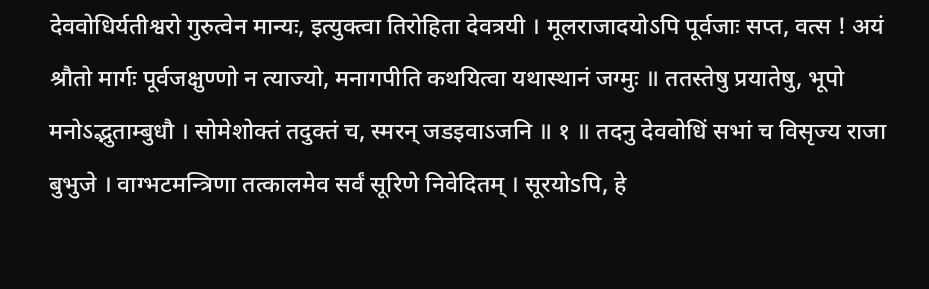देववोधिर्यतीश्वरो गुरुत्वेन मान्यः, इत्युक्त्वा तिरोहिता देवत्रयी । मूलराजादयोऽपि पूर्वजाः सप्त, वत्स ! अयं श्रौतो मार्गः पूर्वजक्षुण्णो न त्याज्यो, मनागपीति कथयित्वा यथास्थानं जग्मुः ॥ ततस्तेषु प्रयातेषु, भूपो मनोऽद्भुताम्बुधौ । सोमेशोक्तं तदुक्तं च, स्मरन् जडइवाऽजनि ॥ १ ॥ तदनु देववोधिं सभां च विसृज्य राजा बुभुजे । वाग्भटमन्त्रिणा तत्कालमेव सर्वं सूरिणे निवेदितम् । सूरयोsपि, हे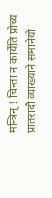मन्त्रिन् ! चिन्ता न कार्येति प्रोच्य प्रातरादौ व्याख्याने समानेयो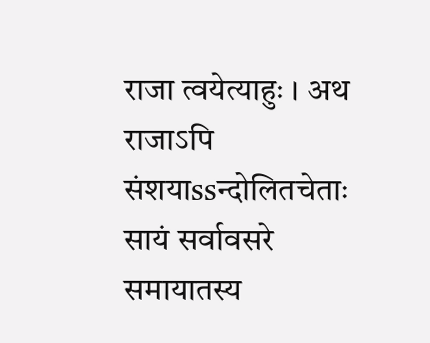राजा त्वयेत्याहुः । अथ राजाऽपि संशयाssन्दोलितचेताः सायं सर्वावसरे समायातस्य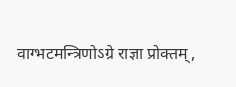वाग्भटमन्त्रिणोऽग्रे राज्ञा प्रोक्तम्,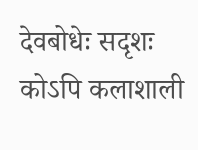देवबोधेः सदृशः कोऽपि कलाशाली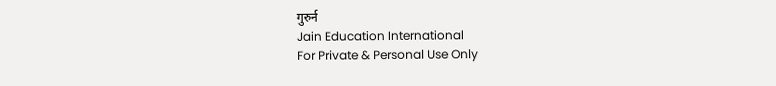गुरुर्न
Jain Education International
For Private & Personal Use Only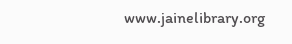www.jainelibrary.org